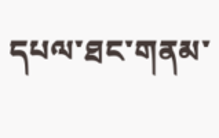དཔལ་ཐང་གནམ་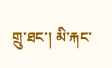གྲུ་ཐང་། མི་རྐང་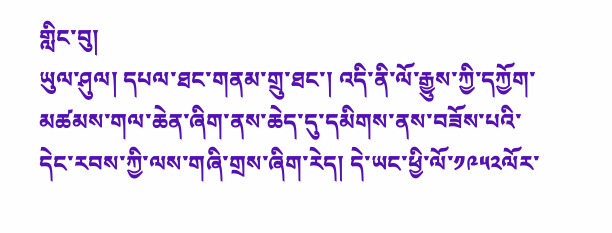གླིང་བུ།
ཡུལ་ཤུལ། དཔལ་ཐང་གནམ་གྲུ་ཐང་། འདི་ནི་ལོ་རྒྱུས་ཀྱི་དཀྱོག་མཚམས་གལ་ཆེན་ཞིག་ནས་ཆེད་དུ་དམིགས་ནས་བཟོས་པའི་དེང་རབས་ཀྱི་ལས་གཞི་གྲས་ཞིག་རེད། དེ་ཡང་ཕྱི་ལོ་༡༩༥༢ལོར་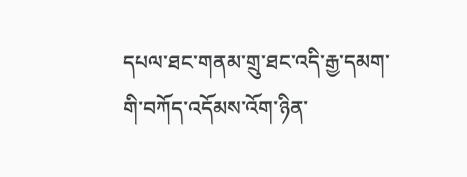དཔལ་ཐང་གནམ་གྲུ་ཐང་འདི་རྒྱ་དམག་གི་བཀོད་འདོམས་འོག་ཉིན་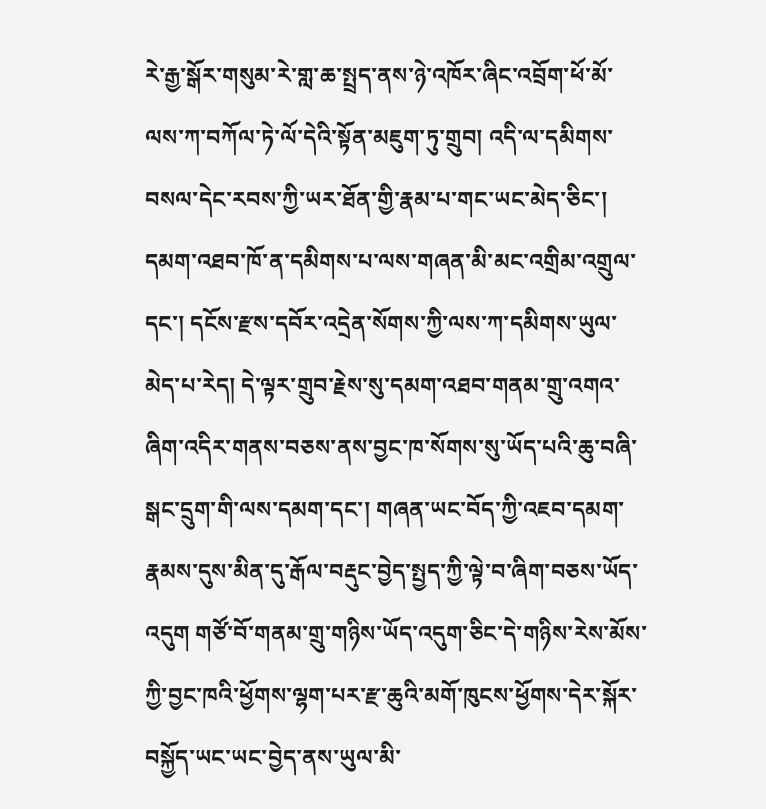རེ་རྒྱ་སྒོར་གསུམ་རེ་གླ་ཆ་སྤྲད་ནས་ཉེ་འཁོར་ཞིང་འབྲོག་ཕོ་མོ་ལས་ཀ་བཀོལ་ཏེ་ལོ་དེའི་སྟོན་མཇུག་ཏུ་གྲུབ། འདི་ལ་དམིགས་བསལ་དེང་རབས་ཀྱི་ཡར་ཐོན་གྱི་རྣམ་པ་གང་ཡང་མེད་ཅིང་། དམག་འཐབ་ཁོ་ན་དམིགས་པ་ལས་གཞན་མི་མང་འགྲིམ་འགྲུལ་དང་། དངོས་རྫས་དབོར་འདྲེན་སོགས་ཀྱི་ལས་ཀ་དམིགས་ཡུལ་མེད་པ་རེད། དེ་ལྟར་གྲུབ་རྗེས་སུ་དམག་འཐབ་གནམ་གྲུ་འགའ་ཞིག་འདིར་གནས་བཅས་ནས་བྱང་ཁ་སོགས་སུ་ཡོད་པའི་ཆུ་བཞི་སྒང་དྲུག་གི་ལས་དམག་དང་། གཞན་ཡང་བོད་ཀྱི་འཇབ་དམག་རྣམས་དུས་མིན་དུ་རྒོལ་བརྡུང་བྱེད་སྤྱད་ཀྱི་ལྟེ་བ་ཞིག་བཅས་ཡོད་འདུག གཙོ་བོ་གནམ་གྲུ་གཉིས་ཡོད་འདུག་ཅིང་དེ་གཉིས་རེས་མོས་ཀྱི་བྱང་ཁའི་ཕྱོགས་ལྷག་པར་རྫ་ཆུའི་མགོ་ཁུངས་ཕྱོགས་དེར་སྐོར་བསྐྱོད་ཡང་ཡང་བྱེད་ནས་ཡུལ་མི་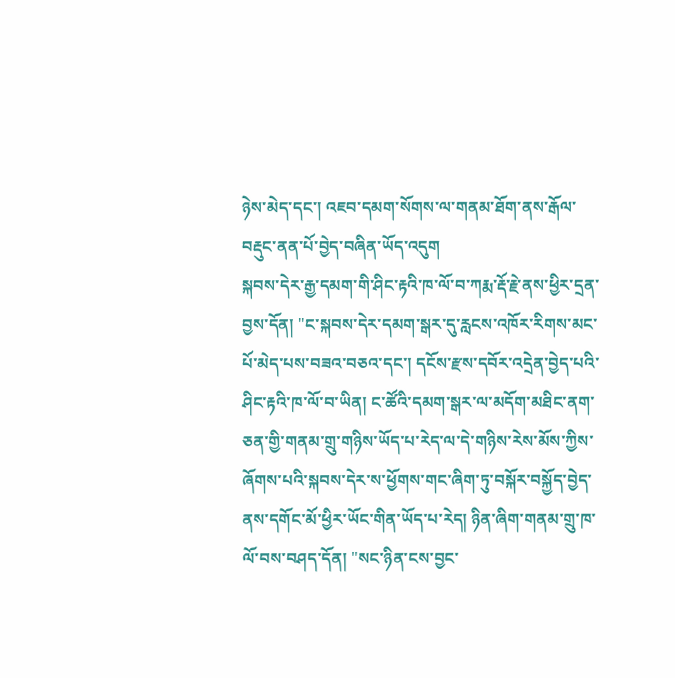ཉེས་མེད་དང་། འཇབ་དམག་སོགས་ལ་གནམ་ཐོག་ནས་རྒོལ་བརྡུང་ནན་པོ་བྱེད་བཞིན་ཡོད་འདུག
སྐབས་དེར་རྒྱ་དམག་གི་ཤིང་རྟའི་ཁ་ལོ་བ་ཀརྨ་རྡོ་རྗེ་ནས་ཕྱིར་དྲན་བྱས་དོན། "ང་སྐབས་དེར་དམག་སྒར་དུ་རླངས་འཁོར་རིགས་མང་པོ་མེད་པས་བཟའ་བཅའ་དང་། དངོས་རྫས་དབོར་འདྲེན་བྱེད་པའི་ཤིང་རྟའི་ཁ་ལོ་བ་ཡིན། ང་ཚོའི་དམག་སྒར་ལ་མདོག་མཐིང་ནག་ཅན་གྱི་གནམ་གྲུ་གཉིས་ཡོད་པ་རེད་ལ་དེ་གཉིས་རེས་མོས་ཀྱིས་ཞོགས་པའི་སྐབས་དེར་ས་ཕྱོགས་གང་ཞིག་ཏུ་བསྐོར་བསྐྱོད་བྱེད་ནས་དགོང་མོ་ཕྱིར་ཡོང་གིན་ཡོད་པ་རེད། ཉིན་ཞིག་གནམ་གྲུ་ཁ་ལོ་བས་བཤད་དོན། "སང་ཉིན་ངས་བྱང་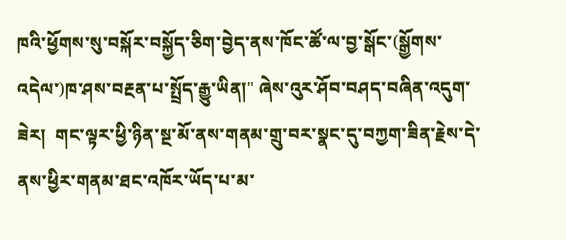ཁའི་ཕྱོགས་སུ་བསྐོར་བསྐྱོད་ཅིག་བྱེད་ནས་ཁོང་ཚོ་ལ་བྱ་སྒོང་(སྒྱོགས་འདེལ་)ཁ་ཤས་བརྔན་པ་སྤྲོད་རྒྱུ་ཡིན།" ཞེས་འུར་ཤོབ་བཤད་བཞིན་འདུག་ཟེར།  གང་ལྟར་ཕྱི་ཉིན་སྔ་མོ་ནས་གནམ་གྲུ་བར་སྣང་དུ་བཀྱག་ཟིན་རྗེས་དེ་ནས་ཕྱིར་གནམ་ཐང་འཁོར་ཡོད་པ་མ་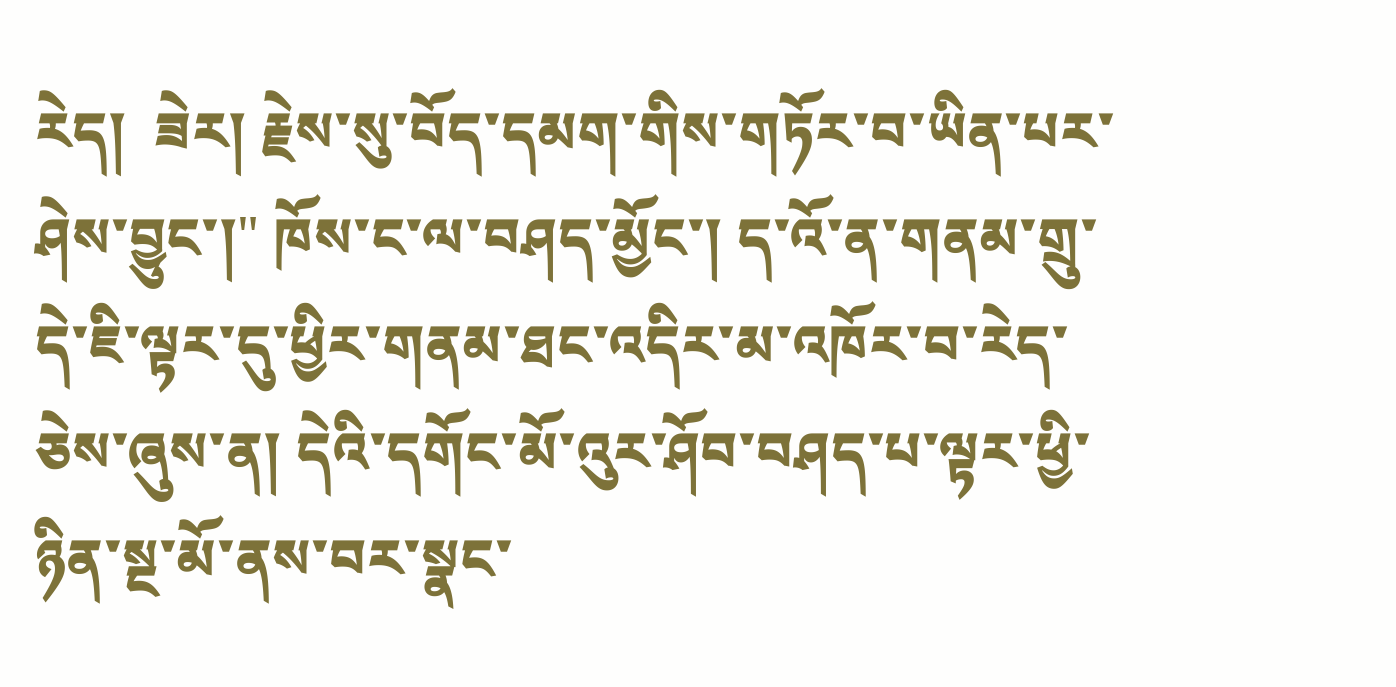རེད།  ཟེར། རྗེས་སུ་བོད་དམག་གིས་གཏོར་བ་ཡིན་པར་ཤེས་བྱུང་།" ཁོས་ང་ལ་བཤད་མྱོང་། ད་འོ་ན་གནམ་གྲུ་དེ་ཇི་ལྟར་དུ་ཕྱིར་གནམ་ཐང་འདིར་མ་འཁོར་བ་རེད་ཅེས་ཞུས་ན། དེའི་དགོང་མོ་འུར་ཤོབ་བཤད་པ་ལྟར་ཕྱི་ཉིན་སྔ་མོ་ནས་བར་སྣང་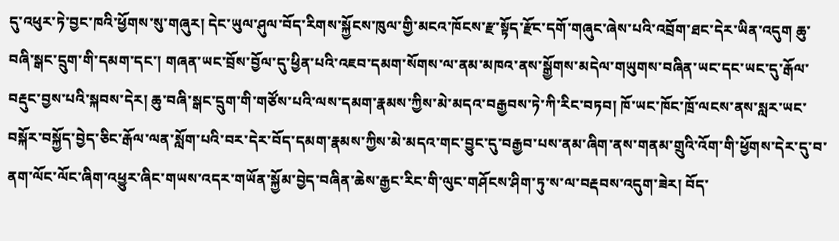དུ་འཕུར་ཏེ་བྱང་ཁའི་ཕྱོགས་སུ་གཞུར། དེང་ཡུལ་ཤུལ་བོད་རིགས་སྐྱོངས་ཁུལ་གྱི་མངའ་ཁོངས་རྫ་སྟོད་རྫོང་དགོ་གཞུང་ཞེས་པའི་འབྲོག་ཐང་དེར་ཡིན་འདུག ཆུ་བཞི་སྒང་དྲུག་གི་དམག་དང་། གཞན་ཡང་བྲོས་བྱོལ་དུ་ཕྱིན་པའི་འཇབ་དམག་སོགས་ལ་ནམ་མཁའ་ནས་སྒྱོགས་མདེལ་གཡུགས་བཞིན་ཡང་དང་ཡང་དུ་རྒོལ་བརྡུང་བྱས་པའི་སྐབས་དེར། ཆུ་བཞི་སྒང་དྲུག་གི་གཙོས་པའི་ལས་དམག་རྣམས་ཀྱིས་མེ་མདའ་བརྒྱབས་ཏེ་ཀི་རིང་བཏབ། ཁོ་ཡང་ཁོང་ཁྲོ་ལངས་ནས་སླར་ཡང་བསྐོར་བསྐྱོད་བྱེད་ཅིང་རྒོལ་ལན་སློག་པའི་བར་དེར་བོད་དམག་རྣམས་ཀྱིས་མེ་མདའ་གང་བྱུང་དུ་བརྒྱབ་པས་ནམ་ཞིག་ནས་གནམ་གྲུའི་འོག་གི་ཕྱོགས་དེར་དུ་བ་ནག་ལོང་ལོང་ཞིག་འཕྱུར་ཞིང་གཡས་འདར་གཡོན་སྐྱོམ་བྱེད་བཞིན་ཆེས་རྒྱང་རིང་གི་ལུང་གཤོངས་ཤིག་ཏུ་ས་ལ་བརྡབས་འདུག་ཟེར། བོད་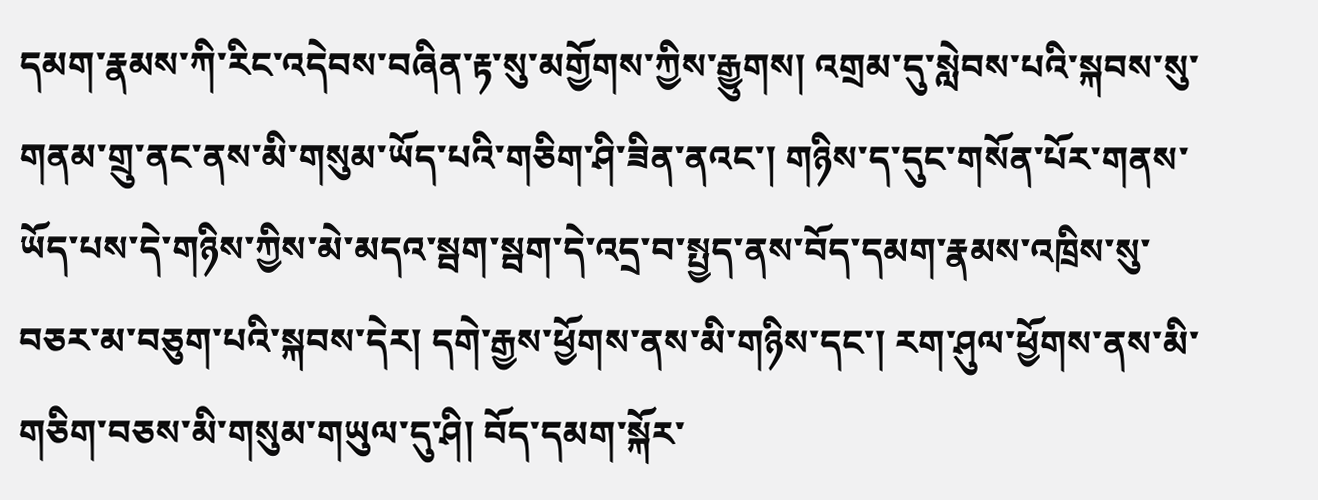དམག་རྣམས་ཀི་རིང་འདེབས་བཞིན་རྟ་སུ་མགྱོགས་ཀྱིས་རྒྱུགས། འགྲམ་དུ་སླེབས་པའི་སྐབས་སུ་གནམ་གྲུ་ནང་ནས་མི་གསུམ་ཡོད་པའི་གཅིག་ཤི་ཟིན་ནའང་། གཉིས་ད་དུང་གསོན་པོར་གནས་ཡོད་པས་དེ་གཉིས་ཀྱིས་མེ་མདའ་སྦག་སྦག་དེ་འདྲ་བ་སྤྱད་ནས་བོད་དམག་རྣམས་འཁྲིས་སུ་བཅར་མ་བཅུག་པའི་སྐབས་དེར། དགེ་རྒྱས་ཕྱོགས་ནས་མི་གཉིས་དང་། རག་ཤུལ་ཕྱོགས་ནས་མི་གཅིག་བཅས་མི་གསུམ་གཡུལ་དུ་ཤི། བོད་དམག་སྐོར་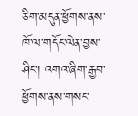ཅིག་མདུན་ཕྱོགས་ནས་ཁོ་ལ་གདོང་ལེན་བྱས་ཤིང་། འགའ་ཞིག་རྒྱབ་ཕྱོགས་ནས་གསང་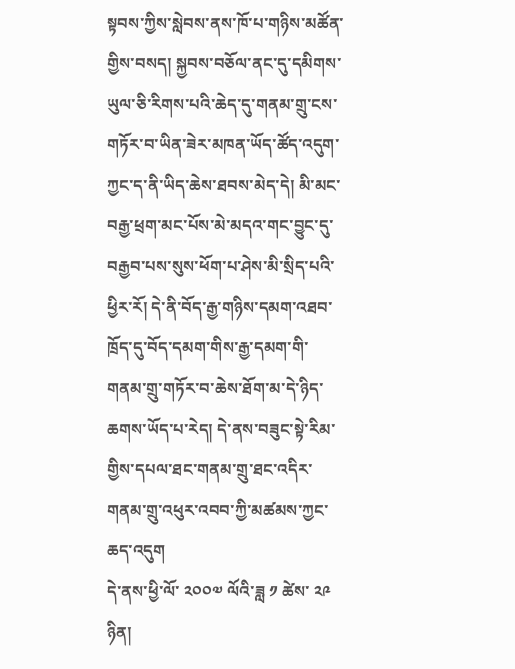སྟབས་ཀྱིས་སླེབས་ནས་ཁོ་པ་གཉིས་མཚོན་གྱིས་བསད། སྐྱབས་བཅོལ་ནང་དུ་དམིགས་ཡུལ་ཅི་རིགས་པའི་ཆེད་དུ་གནམ་གྲུ་ངས་གཏོར་བ་ཡིན་ཟེར་མཁན་ཡོད་ཚོད་འདུག་ཀྱང་ད་ནི་ཡིད་ཆེས་ཐབས་མེད་དེ། མི་མང་བརྒྱ་ཕྲག་མང་པོས་མེ་མདའ་གང་བྱུང་དུ་བརྒྱབ་པས་སུས་ཕོག་པ་ཤེས་མི་སྲིད་པའི་ཕྱིར་རོ། དེ་ནི་བོད་རྒྱ་གཉིས་དམག་འཐབ་ཁྲོད་དུ་བོད་དམག་གིས་རྒྱ་དམག་གི་གནམ་གྲུ་གཏོར་བ་ཆེས་ཐོག་མ་དེ་ཉིད་ཆགས་ཡོད་པ་རེད། དེ་ནས་བཟུང་སྟེ་རིམ་གྱིས་དཔལ་ཐང་གནམ་གྲུ་ཐང་འདིར་གནམ་གྲུ་འཕུར་འབབ་ཀྱི་མཚམས་ཀྱང་ཆད་འདུག
དེ་ནས་ཕྱི་ལོ་ ༢༠༠༧ ལོའི་ཟླ ༡ ཚེས་ ༢༩ ཉིན།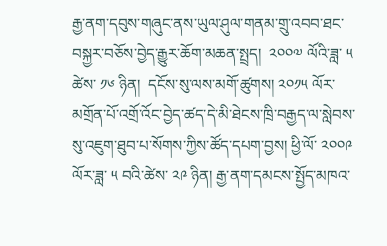རྒྱ་ནག་དབུས་གཞུང་ནས་ཡུལ་ཤུལ་གནམ་གྲུ་འབབ་ཐང་བསྐྱར་བཅོས་བྱེད་རྒྱུར་ཆོག་མཆན་སྤྲད།  ༢༠༠༧ ལོའི་ཟླ་ ༥ ཚེས་ ༡༦ ཉིན།  དངོས་སུ་ལས་མགོ་ཚུགས། ༢༠༡༥ ལོར་མགྲོན་པོ་འགྲོ་འོང་བྱེད་ཚད་དེ་མི་ཐེངས་ཁྲི་བརྒྱད་ལ་སླེབས་སུ་འཇུག་ཐུབ་པ་སོགས་ཀྱིས་ཚོད་དཔག་བྱས། ཕྱི་ལོ་ ༢༠༠༩ ལོར་ཟླ་ ༥ བའི་ཚེས་ ༢༩ ཉིན། རྒྱ་ནག་དམངས་སྤྱོད་མཁའ་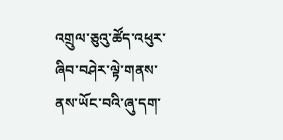འགྲུལ་ཅུའུ་ཚོད་འཕུར་ཞིབ་བཤེར་ལྟེ་གནས་ནས་ཡོང་བའི་ཞུ་དག་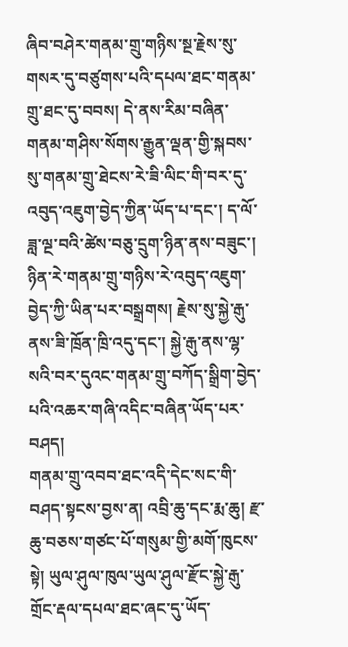ཞིབ་བཤེར་གནམ་གྲུ་གཉིས་སྔ་རྗེས་སུ་གསར་དུ་བཙུགས་པའི་དཔལ་ཐང་གནམ་གྲུ་ཐང་དུ་བབས། དེ་ནས་རིམ་བཞིན་གནམ་གཤིས་སོགས་རྒྱུན་ལྡན་གྱི་སྐབས་སུ་གནམ་གྲུ་ཐེངས་རེ་ཟི་ལིང་གི་བར་དུ་འབུད་འཇུག་བྱེད་ཀྱིན་ཡོད་པ་དང་། ད་ལོ་ཟླ་ལྔ་བའི་ཚེས་བཅུ་དྲུག་ཉིན་ནས་བཟུང་། ཉིན་རེ་གནམ་གྲུ་གཉིས་རེ་འབུད་འཇུག་བྱེད་ཀྱི་ཡིན་པར་བསྒྲགས། རྗེས་སུ་སྐྱེ་རྒུ་ནས་ཟི་ཁྲོན་ཁྲི་འདུ་དང་། སྐྱེ་རྒུ་ནས་ལྷ་སའི་བར་དུའང་གནམ་གྲུ་བཀོད་སྒྲིག་བྱེད་པའི་འཆར་གཞི་འདིང་བཞིན་ཡོད་པར་བཤད།
གནམ་གྲུ་འབབ་ཐང་འདི་དེང་སང་གི་བཤད་སྟངས་བྱས་ན། འབྲི་ཆུ་དང་རྨ་ཆུ། རྫ་ཆུ་བཅས་གཙང་པོ་གསུམ་གྱི་མགོ་ཁུངས་སྟེ། ཡུལ་ཤུལ་ཁུལ་ཡུལ་ཤུལ་རྫོང་སྐྱེ་རྒུ་གྲོང་རྡལ་དཔལ་ཐང་ཞང་དུ་ཡོད་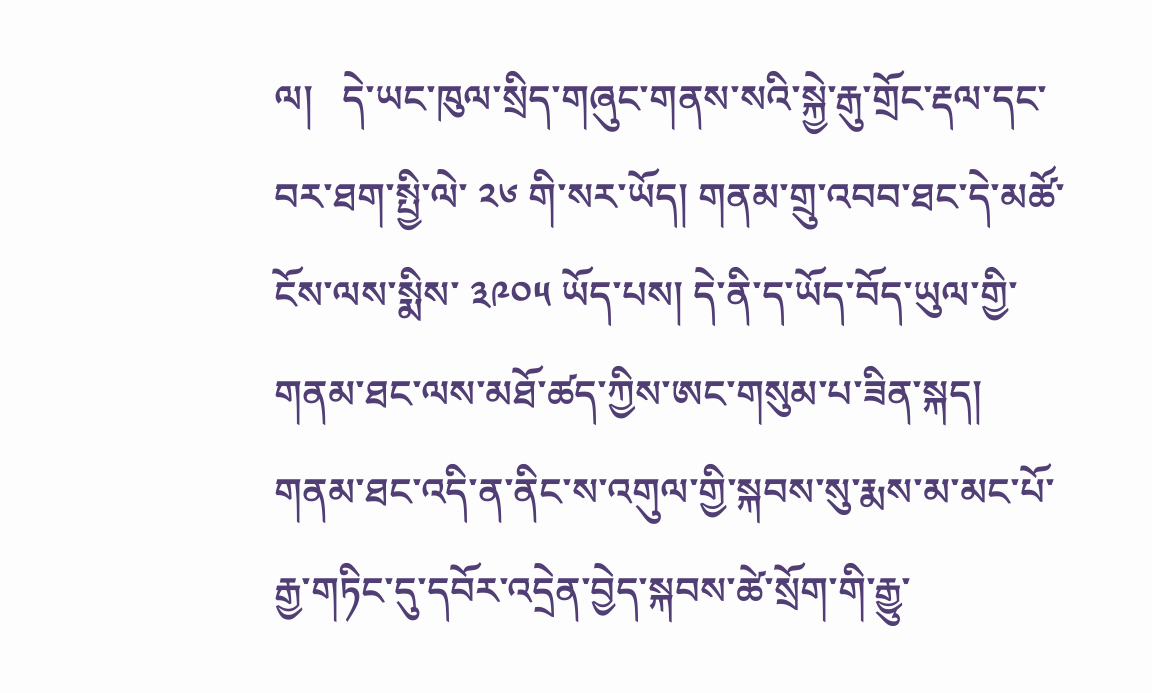ལ།   དེ་ཡང་ཁུལ་སྲིད་གཞུང་གནས་སའི་སྐྱེ་རྒུ་གྲོང་རྡལ་དང་བར་ཐག་སྤྱི་ལེ་ ༢༦ གི་སར་ཡོད། གནམ་གྲུ་འབབ་ཐང་དེ་མཚོ་ངོས་ལས་སྨིས་ ༣༩༠༥ ཡོད་པས། དེ་ནི་ད་ཡོད་བོད་ཡུལ་གྱི་གནམ་ཐང་ལས་མཐོ་ཚད་ཀྱིས་ཨང་གསུམ་པ་ཟིན་སྐད།
གནམ་ཐང་འདི་ན་ནིང་ས་འགུལ་གྱི་སྐབས་སུ་རྨས་མ་མང་པོ་རྒྱ་གཏིང་དུ་དབོར་འདྲེན་བྱེད་སྐབས་ཚེ་སྲོག་གི་རྒྱུ་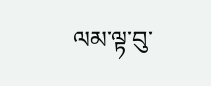ལམ་ལྟ་བུ་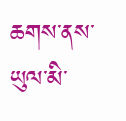ཆགས་ནས་ཡུལ་མི་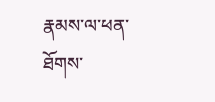རྣམས་ལ་ཕན་ཐོགས་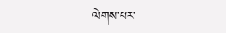ལེགས་པར་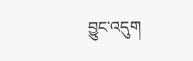བྱུང་འདུག